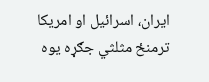ایران، اسرائیل او امریکا ترمنځ مثلثي جګړه یوه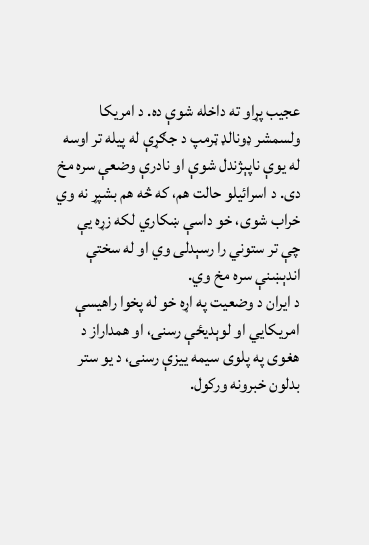عجیب پړاو ته داخله شوې ده. د امریکا ولسمشر ډونالډ ټرمپ د جګړې له پیله تر اوسه له یوې ناپېژندل شوې او نادرې وضعې سره مخ دی. د اسرائیلو حالت هم، که څه هم بشپړ نه وي خراب شوی، خو داسې ښکاري لکه زړه یې چې تر ستوني را رسېدلی وي او له سختې اندېښنې سره مخ وي.
د ایران د وضعیت په اړه خو له پخوا راهیسې امریکايي او لوېدیځې رسنۍ، او همداراز د هغوی په پلوی سیمه ییزې رسنۍ، د یو ستر بدلون خبرونه ورکول.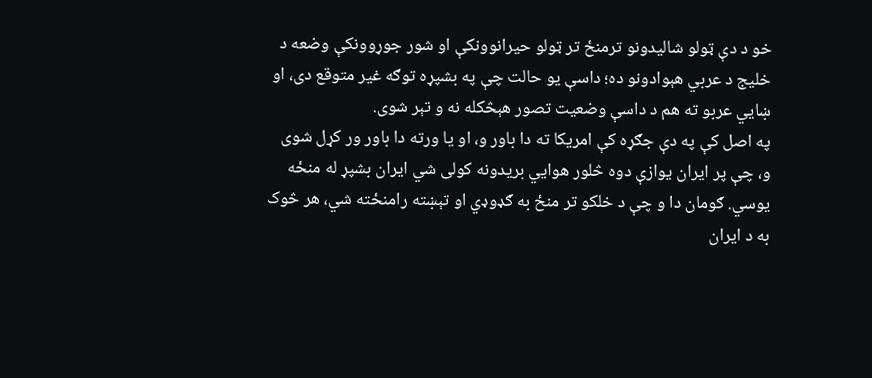خو د دې ټولو شالیدونو ترمنځ تر ټولو حیرانوونکې او شور جوړوونکې وضعه د خلیج د عربي هېوادونو ده؛ داسې یو حالت چې په بشپړه توګه غیر متوقع دی، او ښايي عربو ته هم د داسې وضعیت تصور هېڅکله نه و تېر شوی.
په اصل کې په دې جګړه کې امریکا ته دا باور و، او یا ورته دا باور ور کړل شوی و، چې پر ایران یوازې دوه څلور هوايي بریدونه کولی شي ایران بشپړ له منځه یوسي. ګومان دا و چې د خلکو تر منځ به ګډوډي او تېښته رامنځته شي، هر څوک به د ایران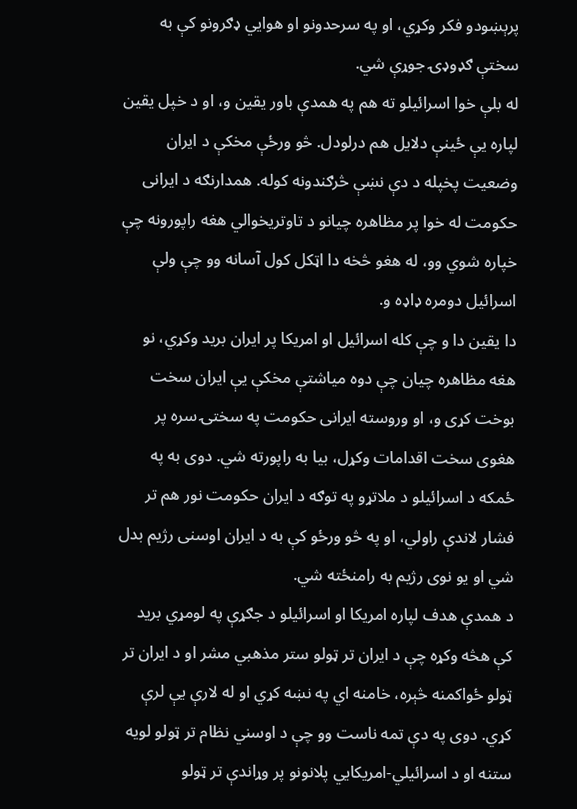پرېښودو فکر وکړي، او په سرحدونو او هوايي ډګرونو کې به سختې ګډوډۍ جوړې شي.
له بلې خوا اسرائیلو ته هم په همدې باور یقین و، او د خپل یقین لپاره یې ځینې دلایل هم درلودل. څو ورځې مخکې د ایران وضعیت پخپله د دې نښې څرګندونه کوله. همدارنګه د ایرانی حکومت له خوا پر مظاهره چیانو د تاوتریخوالي هغه راپورونه چې خپاره شوي وو، له هغو څخه دا اټکل کول آسانه وو چې ولې اسرائیل دومره ډاډه و.
دا یقین دا و چې کله اسرائیل او امریکا پر ایران برید وکړي، نو هغه مظاهره چیان چې دوه میاشتې مخکې یې ایران سخت بوخت کړی و، او وروسته ایرانی حکومت په سختۍ سره پر هغوی سخت اقدامات وکړل، بیا به راپورته شي. دوی به په ځمکه د اسرائیلو د ملاتړو په توګه د ایران حکومت نور هم تر فشار لاندې راولي، او په څو ورځو کې به د ایران اوسنی رژیم بدل شي او یو نوی رژیم به رامنځته شي.
د همدې هدف لپاره امریکا او اسرائیلو د جګړې په لومړي برید کې هڅه وکړه چې د ایران تر ټولو ستر مذهبي مشر او د ایران تر ټولو ځواکمنه څېره، خامنه اي په نښه کړي او له لارې یې لرې کړي. دوی په دې تمه ناست وو چې د اوسني نظام تر ټولو لویه ستنه او د اسرائیلي-امریکايي پلانونو پر وړاندې تر ټولو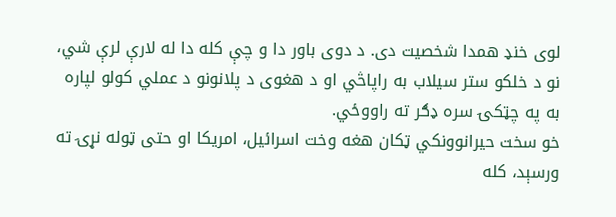لوی خنډ همدا شخصیت دی. د دوی باور دا و چې کله دا له لارې لرې شي، نو د خلکو ستر سیلاب به راپاڅي او د هغوی د پلانونو د عملي کولو لپاره به په چټکۍ سره ډګر ته راووځي.
خو سخت حیرانوونکي ټکان هغه وخت اسرائیل، امریکا او حتی ټوله نړۍ ته ورسېد، کله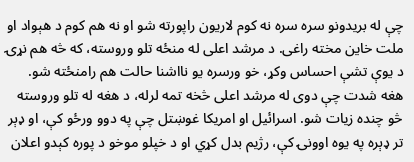چې له بریدونو سره سره نه کوم لاریون راپورته شو او نه هم کوم د هېواد او ملت خاین مخته راغی. د مرشد اعلی له منځه تلو وروسته، که څه هم نړۍ د یوې تشې احساس وکړ، خو ورسره یو نااشنا حالت هم رامنځته شو.
هغه شدت چې دوی له مرشد اعلی څخه تمه لرله، د هغه له تلو وروسته څو چنده زیات شو. اسرائیل او امریکا غوښتل چې په دوو ورځو کې، او ډېر تر ډېره په یوه اوونۍ کې، رژیم بدل کړي او د خپلو موخو د پوره کېدو اعلان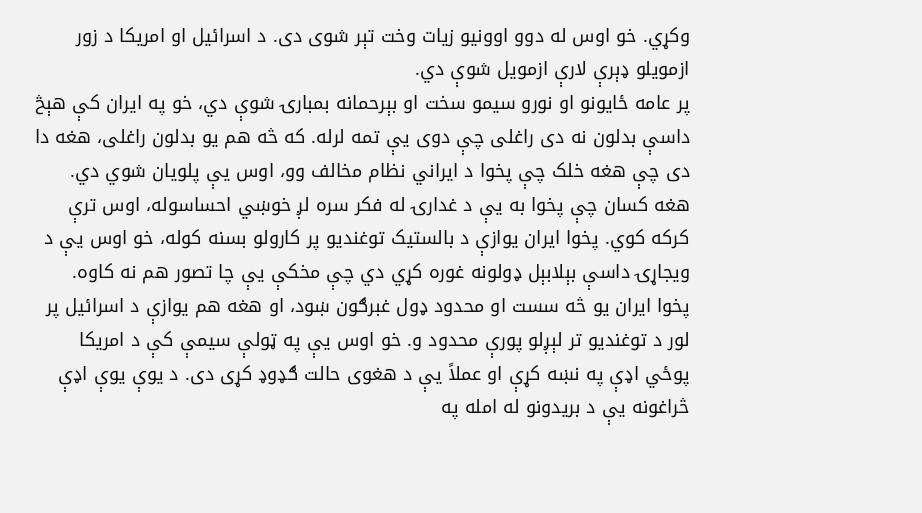وکړي. خو اوس له دوو اوونیو زیات وخت تېر شوی دی. د اسرائیل او امریکا د زور ازمویلو ډېرې لارې ازمویل شوې دي.
پر عامه ځایونو او نورو سیمو سخت او بېرحمانه بمبارۍ شوې دي، خو په ایران کې هېڅ داسې بدلون نه دی راغلی چې دوی یې تمه لرله. که څه هم یو بدلون راغلی، هغه دا دی چې هغه خلک چې پخوا د ایراني نظام مخالف وو، اوس یې پلویان شوي دي. هغه کسان چې پخوا به یې د غدارۍ له فکر سره لږ خوښي احساسوله، اوس ترې کرکه کوي. پخوا ایران یوازې د بالستیک توغندیو پر کارولو بسنه کوله، خو اوس یې د ویجاړۍ داسې بېلابېل ډولونه غوره کړي دي چې مخکې یې چا تصور هم نه کاوه.
پخوا ایران یو څه سست او محدود ډول غبرګون ښود، او هغه هم یوازې د اسرائیل پر لور د توغندیو تر لېږلو پورې محدود و. خو اوس یې په ټولې سیمې کې د امریکا پوځي اډې په نښه کړې او عملاً یې د هغوی حالت ګډوډ کړی دی. د یوې یوې اډې څراغونه یې د بریدونو له امله په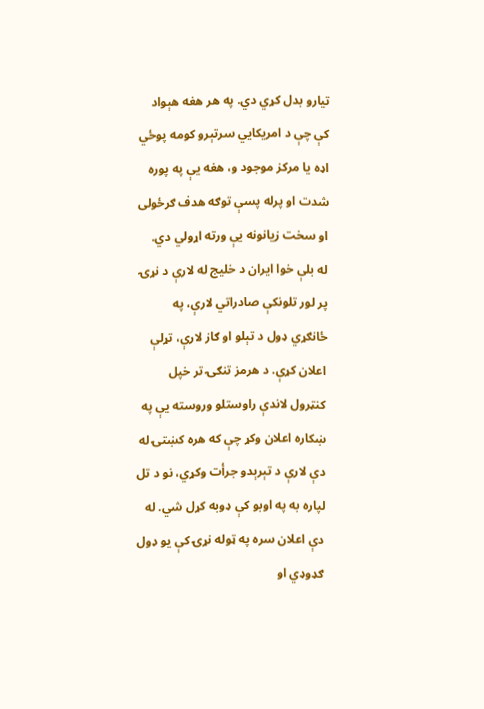تیارو بدل کړي دي. په هر هغه هېواد کې چې د امریکايي سرتېرو کومه پوځي اډه یا مرکز موجود و، هغه یې په پوره شدت او پرله پسې توګه هدف ګرځولی او سخت زیانونه یې ورته اړولي دي.
له بلې خوا ایران د خلیج له لارې د نړۍ پر لور تلونکې صادراتي لارې، په ځانګړي ډول د تېلو او ګاز لارې، تړلې اعلان کړې. د هرمز تنګۍ تر خپل کنټرول لاندې راوستلو وروسته یې په ښکاره اعلان وکړ چې که هره کښتۍ له دې لارې د تېرېدو جرأت وکړي، نو د تل لپاره به په اوبو کې ډوبه کړل شي. له دې اعلان سره په ټوله نړۍ کې یو ډول ګډوډي او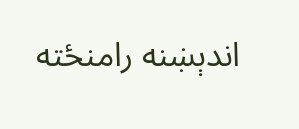اندېښنه رامنځته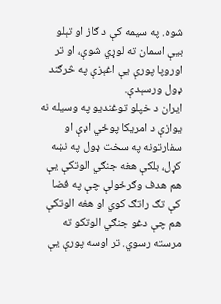شوه. په سیمه کې د ګاز او تېلو بیې اسمان ته لوړي شوې، او تر اوروپا پورې یې اغېزې په څرګند ډول ورسېدې.
ایران د خپلو توغندیو په وسیله نه یوازې د امریکا پوځي اډې او سفارتونه په سخت ډول په نښه کړل، بلکې هغه جنګي الوتکې یې هم هدف وګرځولې چې په فضا کې تګ راتګ کوي او هغه الوتکې هم چې دغو جنګي الوتکو ته مرسته رسوي. تر اوسه پورې یې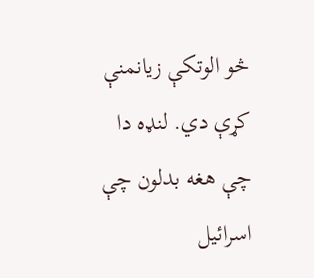څو الوتکې زیانمنې کړې دي. لنډه دا چې هغه بدلون چې اسرائیل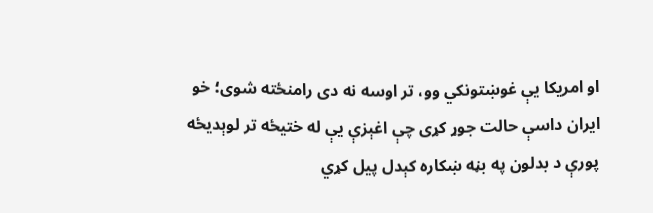او امریکا یې غوښتونکي وو، تر اوسه نه دی رامنځته شوی؛ خو ایران داسې حالت جوړ کړی چې اغېزې یې له ختیځه تر لوېدیځه پورې د بدلون په بڼه ښکاره کېدل پیل کړي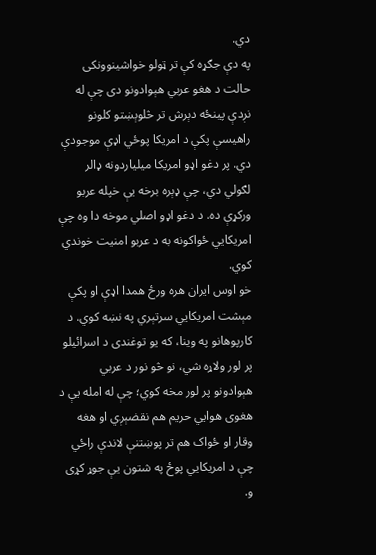دي.
په دې جګړه کې تر ټولو خواشینوونکی حالت د هغو عربي هېوادونو دی چې له نږدې پینځه دېرش تر څلوېښتو کلونو راهیسې پکې د امریکا پوځي اډې موجودې دي. پر دغو اډو امریکا میلیاردونه ډالر لګولي دي، چې ډېره برخه یې خپله عربو ورکړې ده. د دغو اډو اصلي موخه دا وه چې امریکايي ځواکونه به د عربو امنیت خوندي کوي.
خو اوس ایران هره ورځ همدا اډې او پکې مېشت امریکايي سرتېري په نښه کوي. د کارپوهانو په وینا، که یو توغندی د اسرائیلو پر لور ولاړه شي، نو څو نور د عربي هېوادونو پر لور مخه کوي؛ چې له امله یې د هغوی هوايي حریم هم نقضېږي او هغه وقار او ځواک هم تر پوښتنې لاندې راځي چې د امریکايي پوځ په شتون یې جوړ کړی و.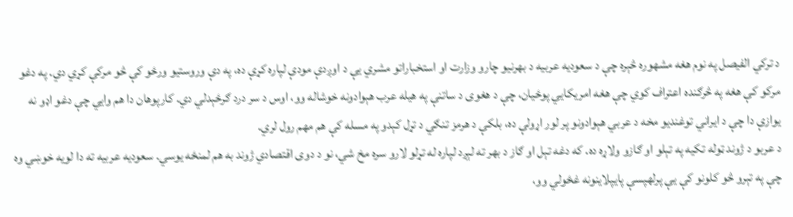د ترکي الفیصل په نوم هغه مشهوره څېره چې د سعودیه عربیه د بهرنیو چارو وزارت او استخباراتو مشري یې د اوږدې مودې لپاره کړې ده، په دې وروستیو ورځو کې څو مرکې کړي دي. په دغو مرکو کې هغه په څرګنده اعتراف کوي چې هغه امریکايي پوځیان، چې د هغوی د ساتنې په هیله عرب هېوادونه خوشاله وو، اوس د سر درد ګرځېدلي دي. کارپوهان دا هم وایي چې دغو اډو نه یوازې دا چې د ایراني توغندیو مخه د عربي هېوادونو پر لور اړولې ده، بلکې د هرمز تنګي د تړل کېدو په مسله کې هم مهم رول لري.
د عربو د ژوند ټوله تکیه په تېلو او ګازو ولاړه ده. که دغه تېل او ګاز د بهر ته لېږد لپاره له تړلو لارو سره مخ شي، نو د دوی اقتصادي ژوند به هم لمنځه یوسي. سعودیه عربيه ته دا لویه خوښي وه چې په تېرو څو کلونو کې یې پرلهپسې پایپلاینونه غځولي وو،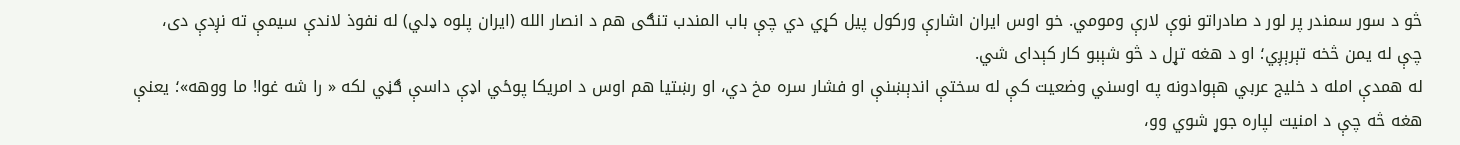څو د سور سمندر پر لور د صادراتو نوې لارې ومومي. خو اوس ایران اشارې ورکول پیل کړي دي چې باب المندب تنګی هم د انصار الله (ایران پلوه ډلي) له نفوذ لاندې سیمې ته نږدې دی، چې له یمن څخه تېرېږي؛ او د هغه تړل د څو شېبو کار کېدای شي.
له همدې امله د خلیج عربي هېوادونه په اوسني وضعیت کې له سختې اندېښنې او فشار سره مخ دي، او رښتیا هم اوس د امریکا پوځي اډې داسې ګڼي لکه « را شه غوا! ما ووهه»؛ یعنې هغه څه چې د امنیت لپاره جوړ شوي وو،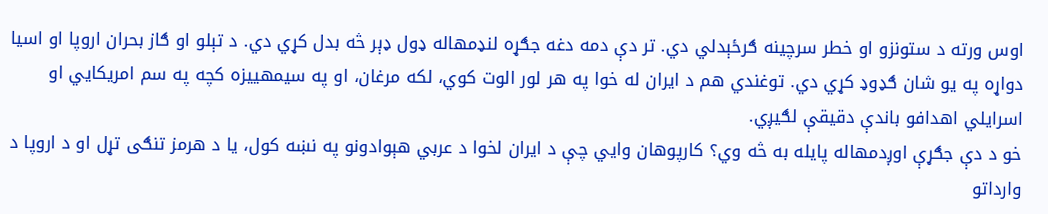اوس ورته د ستونزو او خطر سرچینه ګرځېدلي دي. تر دې دمه دغه جګړه لنډمهاله ډول ډېر څه بدل کړي دي. د تېلو او ګاز بحران اروپا او اسیا دواړه په یو شان ګډوډ کړي دي. توغندي هم د ایران له خوا په هر لور الوت کوي، لکه مرغان، او په سیمهییزه کچه په سم امریکايي او اسرایلي اهدافو باندې دقیقې لګیږي.
خو د دې جګړې اوږدمهاله پایله به څه وي؟ کارپوهان وايي چې د ایران لخوا د عربي هېوادونو په نښه کول، یا د هرمز تنګی تړل او د اروپا د وارداتو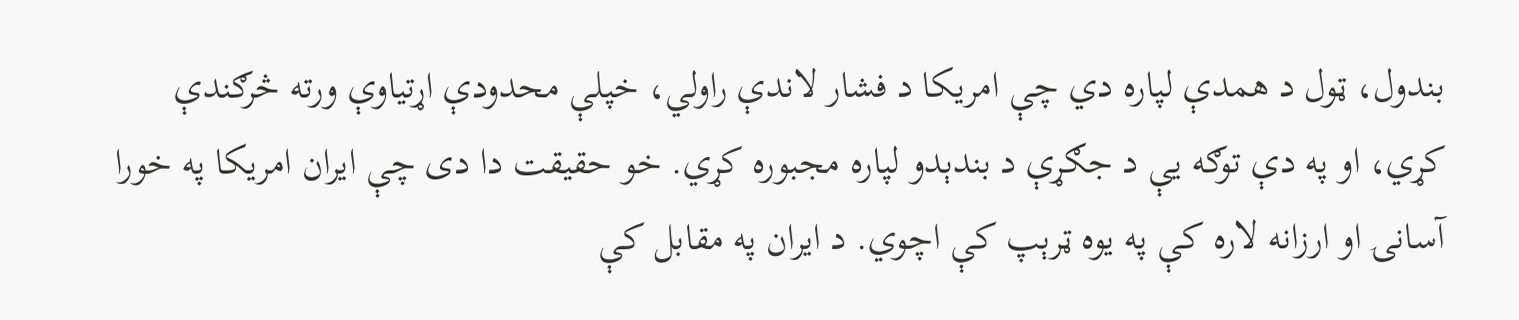بندول، ټول د همدې لپاره دي چې امریکا د فشار لاندې راولي، خپلې محدودې اړتیاوې ورته څرګندې کړي، او په دې توګه یې د جګړې د بندېدو لپاره مجبوره کړي. خو حقیقت دا دی چې ایران امریکا په خورا آسانۍ او ارزانه لاره کې په یوه ټرېپ کې اچوي. د ایران په مقابل کې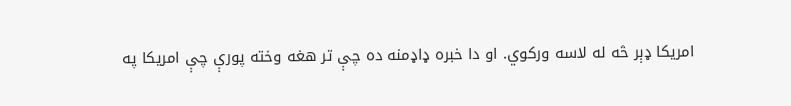امریکا ډېر څه له لاسه ورکوي. او دا خبره ډاډمنه ده چې تر هغه وخته پورې چې امریکا په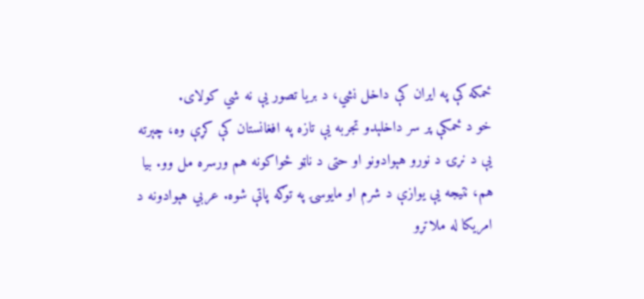ځمکه کې په ایران کې داخل نشي، د بریا تصور یې نه شي کولای.
خو د ځمکې پر سر داخلېدو تجربه یې تازه په افغانستان کې کړې وه، چېرته یې د نړۍ د نورو هېوادونو او حتی د ناټو ځواکونه هم ورسره مل وو. بیا هم، نتیجه یې یوازې د شرم او مایوسۍ په توګه پاتې شوه. عربي هېوادونه د امریکا له ملاتړو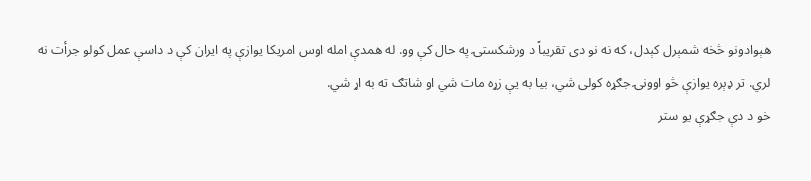هېوادونو څخه شمېرل کېدل، که نه نو دی تقریباً د ورشکستۍ په حال کې وو. له همدې امله اوس امریکا یوازې په ایران کې د داسې عمل کولو جرأت نه لري. تر ډېره یوازې څو اوونۍ جګړه کولی شي، بیا به یې زړه مات شي او شاتګ ته به اړ شي.
خو د دې جګړې یو ستر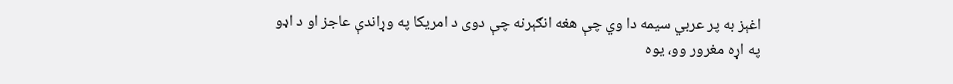اغېز به پر عربي سیمه دا وي چې هغه انګېرنه چې دوی د امریکا په وړاندې عاجز او د اډو په اړه مغرور وو، یوه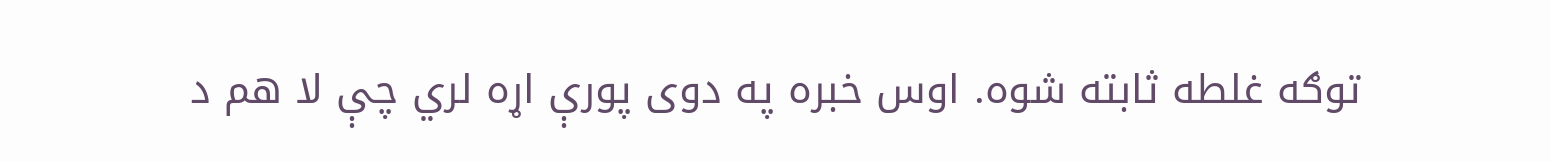توګه غلطه ثابته شوه. اوس خبره په دوی پورې اړه لري چې لا هم د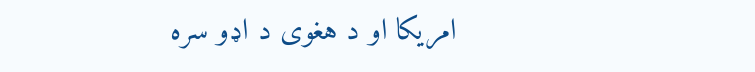امریکا او د هغوی د اډو سره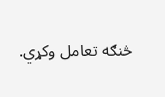څنګه تعامل وکړي.